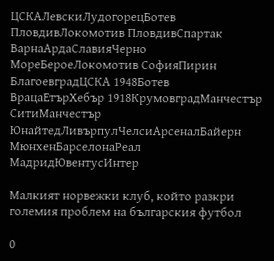ЦСКАЛевскиЛудогорецБотев ПловдивЛокомотив ПловдивСпартак ВарнаАрдаСлавияЧерно МореБероеЛокомотив СофияПирин БлагоевградЦСКА 1948Ботев ВрацаЕтърХебър 1918КрумовградМанчестър СитиМанчестър ЮнайтедЛивърпулЧелсиАрсеналБайерн МюнхенБарселонаРеал МадридЮвентусИнтер

Малкият норвежки клуб, който разкри големия проблем на българския футбол

0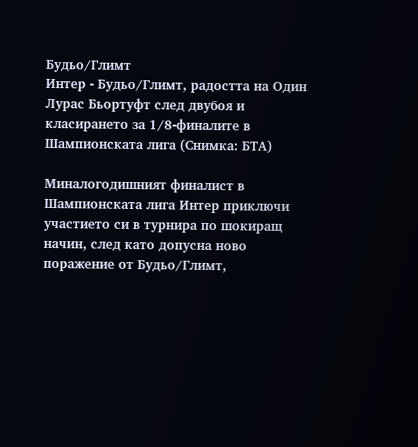Будьо/Глимт
Интер - Будьо/Глимт, радостта на Один Лурас Бьортуфт след двубоя и класирането за 1/8-финалите в Шампионската лига (Снимка: БТА)

Миналогодишният финалист в Шампионската лига Интер приключи участието си в турнира по шокиращ начин, след като допусна ново поражение от Будьо/Глимт,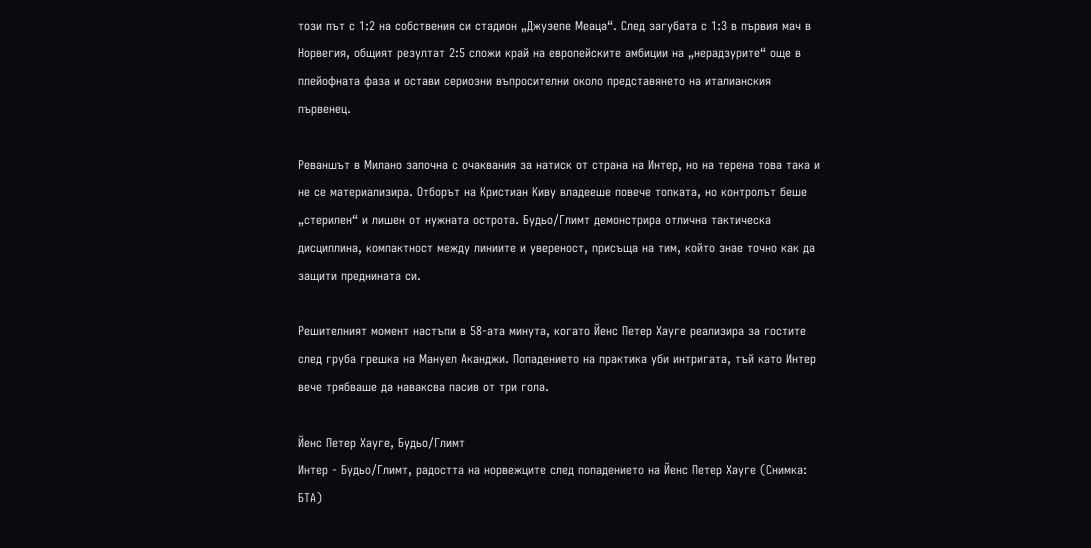този път с 1:2 на собствения си стадион „Джузепе Меаца“. След загубата с 1:3 в първия мач в Норвегия, общият резултат 2:5 сложи край на европейските амбиции на „нерадзурите“ още в плейофната фаза и остави сериозни въпросителни около представянето на италианския първенец.

Реваншът в Милано започна с очаквания за натиск от страна на Интер, но на терена това така и не се материализира. Отборът на Кристиан Киву владееше повече топката, но контролът беше „стерилен“ и лишен от нужната острота. Будьо/Глимт демонстрира отлична тактическа дисциплина, компактност между линиите и увереност, присъща на тим, който знае точно как да защити преднината си.

Решителният момент настъпи в 58-ата минута, когато Йенс Петер Хауге реализира за гостите след груба грешка на Мануел Аканджи. Попадението на практика уби интригата, тъй като Интер вече трябваше да наваксва пасив от три гола.

Йенс Петер Хауге, Будьо/Глимт
Интер - Будьо/Глимт, радостта на норвежците след попадението на Йенс Петер Хауге (Снимка: БТА)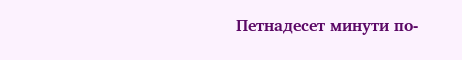Петнадесет минути по-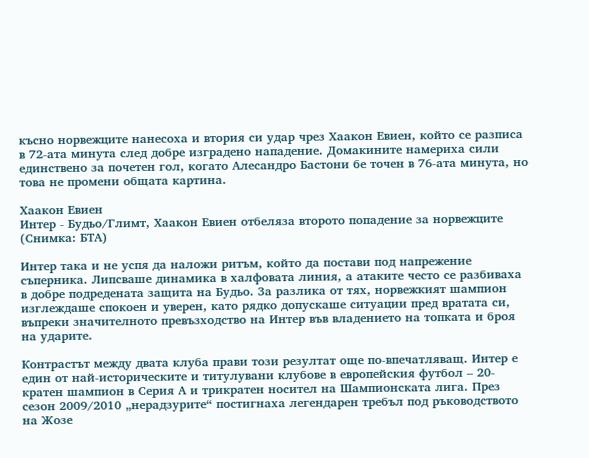късно норвежците нанесоха и втория си удар чрез Хаакон Евиен, който се разписа в 72-ата минута след добре изградено нападение. Домакините намериха сили единствено за почетен гол, когато Алесандро Бастони бе точен в 76-ата минута, но това не промени общата картина.

Хаакон Евиен
Интер - Будьо/Глимт, Хаакон Евиен отбеляза второто попадение за норвежците (Снимка: БТА)

Интер така и не успя да наложи ритъм, който да постави под напрежение съперника. Липсваше динамика в халфовата линия, а атаките често се разбиваха в добре подредената защита на Будьо. За разлика от тях, норвежкият шампион изглеждаше спокоен и уверен, като рядко допускаше ситуации пред вратата си, въпреки значителното превъзходство на Интер във владението на топката и броя на ударите.

Контрастът между двата клуба прави този резултат още по-впечатляващ. Интер е един от най-историческите и титулувани клубове в европейския футбол – 20-кратен шампион в Серия А и трикратен носител на Шампионската лига. През сезон 2009/2010 „нерадзурите“ постигнаха легендарен требъл под ръководството на Жозе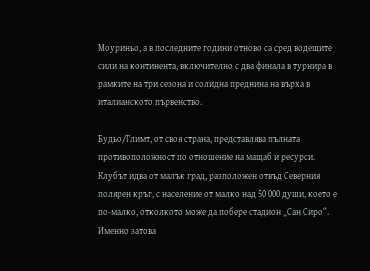Моуриньо, а в последните години отново са сред водещите сили на континента, включително с два финала в турнира в рамките на три сезона и солидна преднина на върха в италианското първенство.

Будьо/Глимт, от своя страна, представлява пълната противоположност по отношение на мащаб и ресурси. Клубът идва от малък град, разположен отвъд Северния полярен кръг, с население от малко над 50 000 души, което е по-малко, отколкото може да побере стадион „Сан Сиро“. Именно затова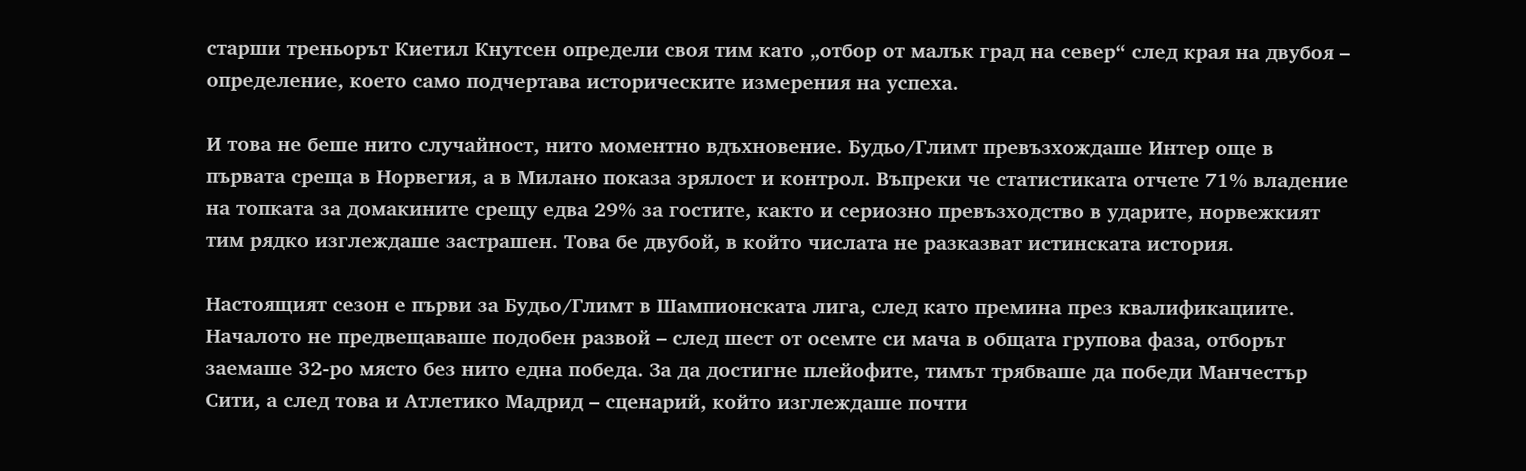старши треньорът Киетил Кнутсен определи своя тим като „отбор от малък град на север“ след края на двубоя – определение, което само подчертава историческите измерения на успеха.

И това не беше нито случайност, нито моментно вдъхновение. Будьо/Глимт превъзхождаше Интер още в първата среща в Норвегия, а в Милано показа зрялост и контрол. Въпреки че статистиката отчете 71% владение на топката за домакините срещу едва 29% за гостите, както и сериозно превъзходство в ударите, норвежкият тим рядко изглеждаше застрашен. Това бе двубой, в който числата не разказват истинската история.

Настоящият сезон е първи за Будьо/Глимт в Шампионската лига, след като премина през квалификациите. Началото не предвещаваше подобен развой – след шест от осемте си мача в общата групова фаза, отборът заемаше 32-ро място без нито една победа. За да достигне плейофите, тимът трябваше да победи Манчестър Сити, а след това и Атлетико Мадрид – сценарий, който изглеждаше почти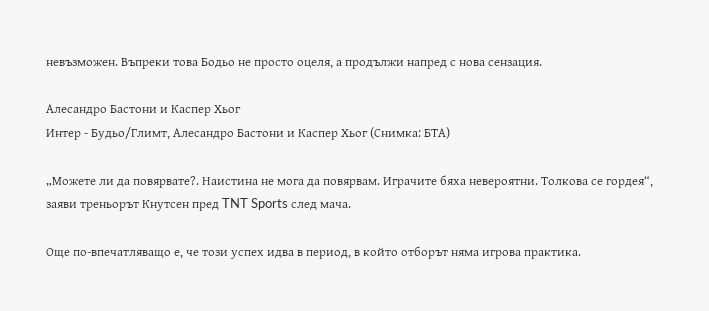невъзможен. Въпреки това Бодьо не просто оцеля, а продължи напред с нова сензация.

Алесандро Бастони и Каспер Хьог
Интер - Будьо/Глимт, Алесандро Бастони и Каспер Хьог (Снимка: БТА)

„Можете ли да повярвате?. Наистина не мога да повярвам. Играчите бяха невероятни. Толкова се гордея“, заяви треньорът Кнутсен пред TNT Sports след мача.

Още по-впечатляващо е, че този успех идва в период, в който отборът няма игрова практика.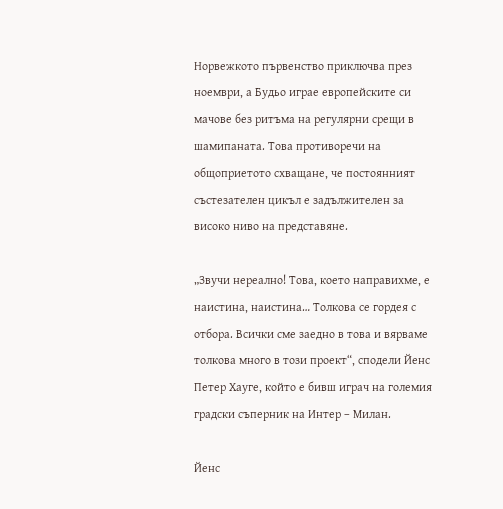Норвежкото първенство приключва през ноември, а Будьо играе европейските си мачове без ритъма на регулярни срещи в шамипаната. Това противоречи на общоприетото схващане, че постоянният състезателен цикъл е задължителен за високо ниво на представяне.

„Звучи нереално! Това, което направихме, е наистина, наистина… Толкова се гордея с отбора. Всички сме заедно в това и вярваме толкова много в този проект“, сподели Йенс Петер Хауге, който е бивш играч на големия градски съперник на Интер – Милан.

Йенс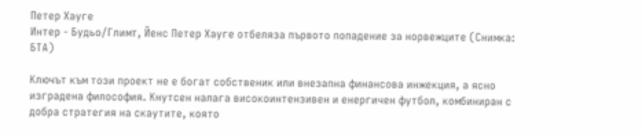Петер Хауге
Интер - Будьо/Глимт, Йенс Петер Хауге отбеляза първото попадение за норвежците (Снимка: БТА)

Ключът към този проект не е богат собственик или внезапна финансова инжекция, а ясно изградена философия. Кнутсен налага високоинтензивен и енергичен футбол, комбиниран с добра стратегия на скаутите, която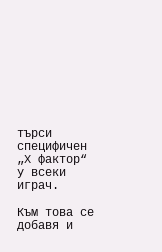търси специфичен „X фактор“ у всеки играч.

Към това се добавя и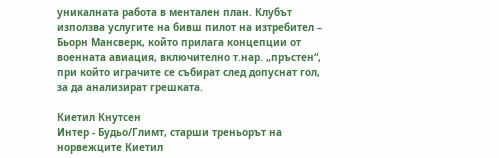уникалната работа в ментален план. Клубът използва услугите на бивш пилот на изтребител – Бьорн Мансверк, който прилага концепции от военната авиация, включително т.нар. „пръстен“, при който играчите се събират след допуснат гол, за да анализират грешката.

Киетил Кнутсен
Интер - Будьо/Глимт, старши треньорът на норвежците Киетил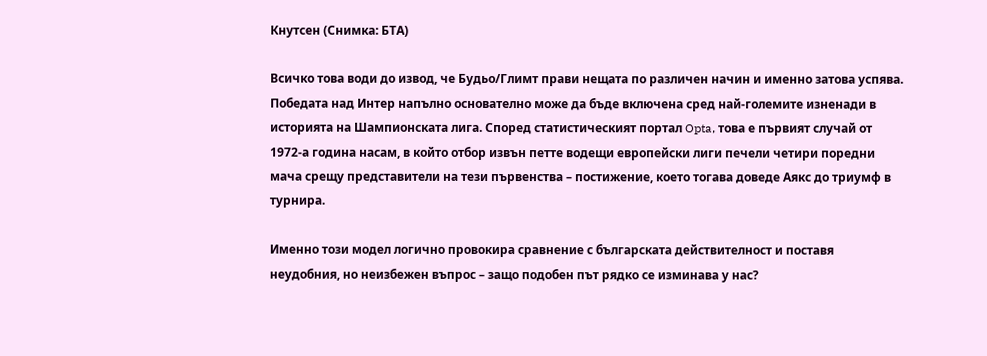Кнутсен (Снимка: БТА)

Всичко това води до извод, че Будьо/Глимт прави нещата по различен начин и именно затова успява. Победата над Интер напълно основателно може да бъде включена сред най-големите изненади в историята на Шампионската лига. Според статистическият портал Opta, това е първият случай от 1972-а година насам, в който отбор извън петте водещи европейски лиги печели четири поредни мача срещу представители на тези първенства – постижение, което тогава доведе Аякс до триумф в турнира.

Именно този модел логично провокира сравнение с българската действителност и поставя неудобния, но неизбежен въпрос – защо подобен път рядко се изминава у нас?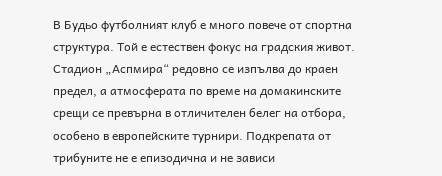В Будьо футболният клуб е много повече от спортна структура. Той е естествен фокус на градския живот. Стадион „Аспмира“ редовно се изпълва до краен предел, а атмосферата по време на домакинските срещи се превърна в отличителен белег на отбора, особено в европейските турнири. Подкрепата от трибуните не е епизодична и не зависи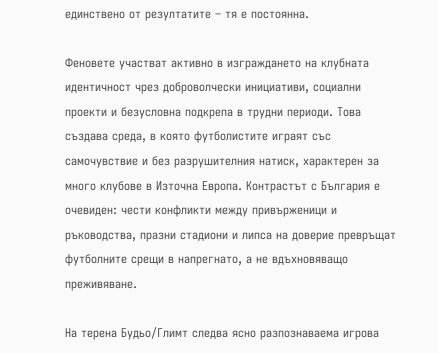единствено от резултатите – тя е постоянна.

Феновете участват активно в изграждането на клубната идентичност чрез доброволчески инициативи, социални проекти и безусловна подкрепа в трудни периоди. Това създава среда, в която футболистите играят със самочувствие и без разрушителния натиск, характерен за много клубове в Източна Европа. Контрастът с България е очевиден: чести конфликти между привърженици и ръководства, празни стадиони и липса на доверие превръщат футболните срещи в напрегнато, а не вдъхновяващо преживяване.

На терена Будьо/Глимт следва ясно разпознаваема игрова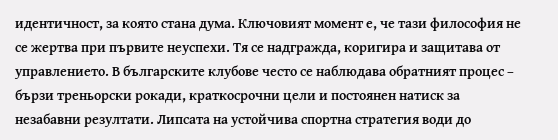идентичност, за която стана дума. Ключовият момент е, че тази философия не се жертва при първите неуспехи. Тя се надгражда, коригира и защитава от управлението. В българските клубове често се наблюдава обратният процес – бързи треньорски рокади, краткосрочни цели и постоянен натиск за незабавни резултати. Липсата на устойчива спортна стратегия води до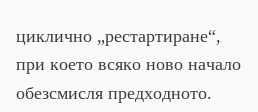циклично „рестартиране“, при което всяко ново начало обезсмисля предходното.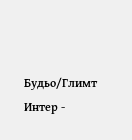Будьо/Глимт
Интер -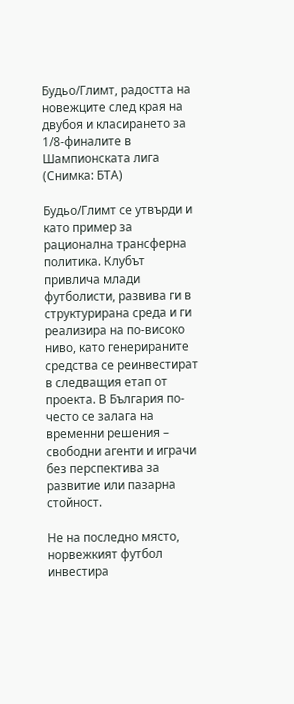Будьо/Глимт, радостта на новежците след края на двубоя и класирането за 1/8-финалите в Шампионската лига (Снимка: БТА)

Будьо/Глимт се утвърди и като пример за рационална трансферна политика. Клубът привлича млади футболисти, развива ги в структурирана среда и ги реализира на по-високо ниво, като генерираните средства се реинвестират в следващия етап от проекта. В България по-често се залага на временни решения – свободни агенти и играчи без перспектива за развитие или пазарна стойност.

Не на последно място, норвежкият футбол инвестира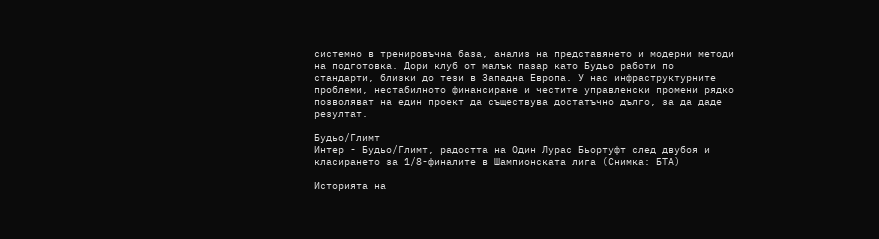системно в тренировъчна база, анализ на представянето и модерни методи на подготовка. Дори клуб от малък пазар като Будьо работи по стандарти, близки до тези в Западна Европа. У нас инфраструктурните проблеми, нестабилното финансиране и честите управленски промени рядко позволяват на един проект да съществува достатъчно дълго, за да даде резултат.

Будьо/Глимт
Интер - Будьо/Глимт, радостта на Один Лурас Бьортуфт след двубоя и класирането за 1/8-финалите в Шампионската лига (Снимка: БТА)

Историята на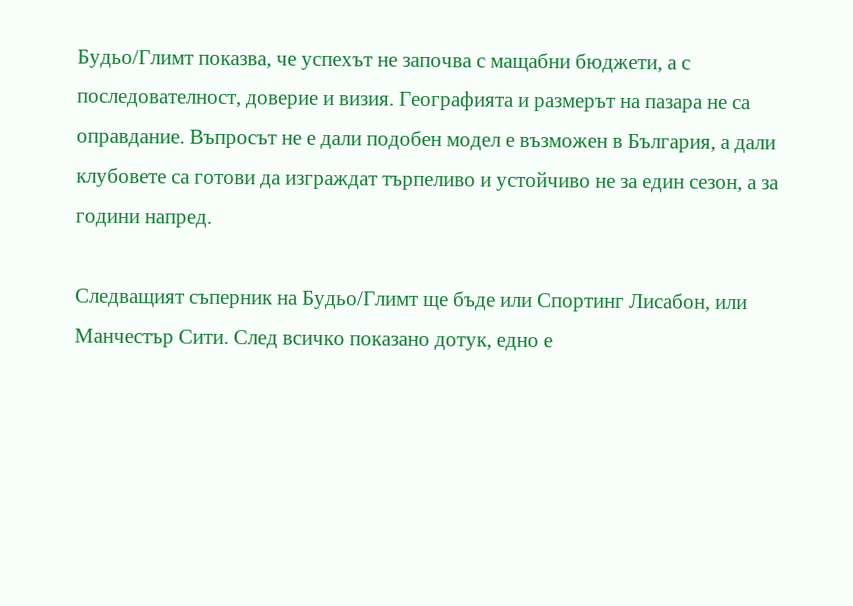Будьо/Глимт показва, че успехът не започва с мащабни бюджети, а с последователност, доверие и визия. Географията и размерът на пазара не са оправдание. Въпросът не е дали подобен модел е възможен в България, а дали клубовете са готови да изграждат търпеливо и устойчиво не за един сезон, а за години напред.

Следващият съперник на Будьо/Глимт ще бъде или Спортинг Лисабон, или Манчестър Сити. След всичко показано дотук, едно е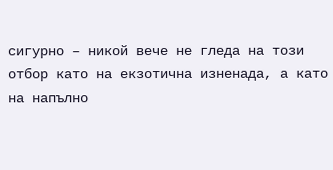сигурно – никой вече не гледа на този отбор като на екзотична изненада, а като на напълно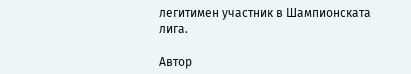легитимен участник в Шампионската лига.

Автор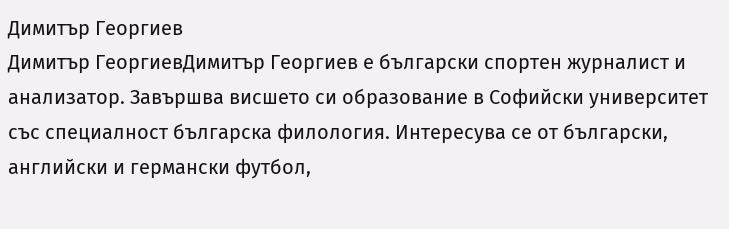Димитър Георгиев
Димитър ГеоргиевДимитър Георгиев е български спортен журналист и анализатор. Завършва висшето си образование в Софийски университет със специалност българска филология. Интересува се от български, английски и германски футбол,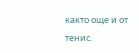както още и от тенис.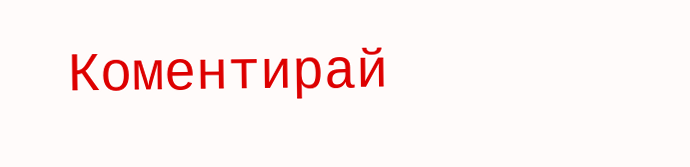Коментирай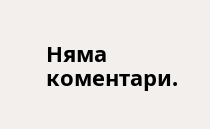Няма коментари.